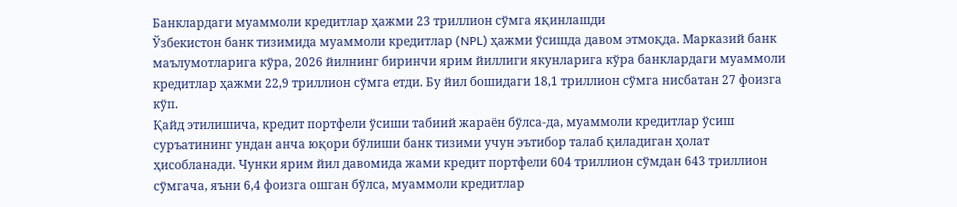Банклардаги муаммоли кредитлар ҳажми 23 триллион сўмга яқинлашди
Ўзбекистон банк тизимида муаммоли кредитлар (NPL) ҳажми ўсишда давом этмоқда. Марказий банк маълумотларига кўра, 2026 йилнинг биринчи ярим йиллиги якунларига кўра банклардаги муаммоли кредитлар ҳажми 22,9 триллион сўмга етди. Бу йил бошидаги 18,1 триллион сўмга нисбатан 27 фоизга кўп.
Қайд этилишича, кредит портфели ўсиши табиий жараён бўлса-да, муаммоли кредитлар ўсиш суръатининг ундан анча юқори бўлиши банк тизими учун эътибор талаб қиладиган ҳолат ҳисобланади. Чунки ярим йил давомида жами кредит портфели 604 триллион сўмдан 643 триллион сўмгача, яъни 6,4 фоизга ошган бўлса, муаммоли кредитлар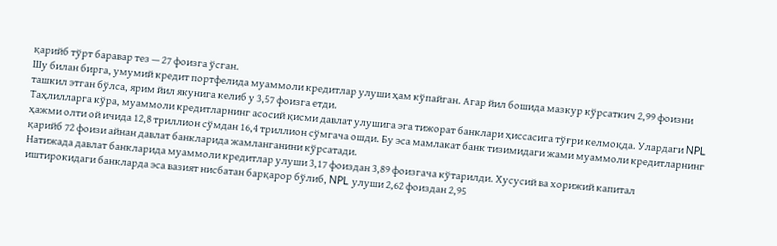қарийб тўрт баравар тез — 27 фоизга ўсган.
Шу билан бирга, умумий кредит портфелида муаммоли кредитлар улуши ҳам кўпайган. Агар йил бошида мазкур кўрсаткич 2,99 фоизни ташкил этган бўлса, ярим йил якунига келиб у 3,57 фоизга етди.
Таҳлилларга кўра, муаммоли кредитларнинг асосий қисми давлат улушига эга тижорат банклари ҳиссасига тўғри келмоқда. Улардаги NPL ҳажми олти ой ичида 12,8 триллион сўмдан 16,4 триллион сўмгача ошди. Бу эса мамлакат банк тизимидаги жами муаммоли кредитларнинг қарийб 72 фоизи айнан давлат банкларида жамланганини кўрсатади.
Натижада давлат банкларида муаммоли кредитлар улуши 3,17 фоиздан 3,89 фоизгача кўтарилди. Хусусий ва хорижий капитал иштирокидаги банкларда эса вазият нисбатан барқарор бўлиб, NPL улуши 2,62 фоиздан 2,95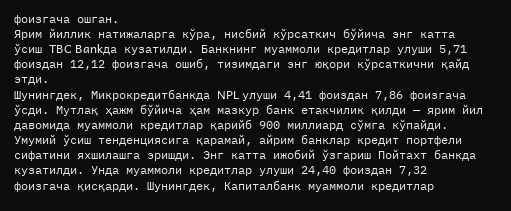фоизгача ошган.
Ярим йиллик натижаларга кўра, нисбий кўрсаткич бўйича энг катта ўсиш TBC Bankда кузатилди. Банкнинг муаммоли кредитлар улуши 5,71 фоиздан 12,12 фоизгача ошиб, тизимдаги энг юқори кўрсаткични қайд этди.
Шунингдек, Микрокредитбанкда NPL улуши 4,41 фоиздан 7,86 фоизгача ўсди. Мутлақ ҳажм бўйича ҳам мазкур банк етакчилик қилди — ярим йил давомида муаммоли кредитлар қарийб 900 миллиард сўмга кўпайди.
Умумий ўсиш тенденциясига қарамай, айрим банклар кредит портфели сифатини яхшилашга эришди. Энг катта ижобий ўзгариш Пойтахт банкда кузатилди. Унда муаммоли кредитлар улуши 24,40 фоиздан 7,32 фоизгача қисқарди. Шунингдек, Капиталбанк муаммоли кредитлар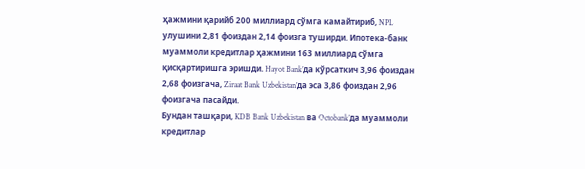ҳажмини қарийб 200 миллиард сўмга камайтириб, NPL улушини 2,81 фоиздан 2,14 фоизга туширди. Ипотека-банк муаммоли кредитлар ҳажмини 163 миллиард сўмга қисқартиришга эришди. Hayot Bank’да кўрсаткич 3,96 фоиздан 2,68 фоизгача, Ziraat Bank Uzbekistan’да эса 3,86 фоиздан 2,96 фоизгача пасайди.
Бундан ташқари, KDB Bank Uzbekistan ва Octobank’да муаммоли кредитлар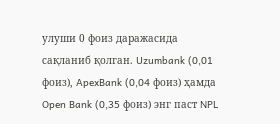улуши 0 фоиз даражасида сақланиб қолган. Uzumbank (0,01 фоиз), ApexBank (0,04 фоиз) ҳамда Open Bank (0,35 фоиз) энг паст NPL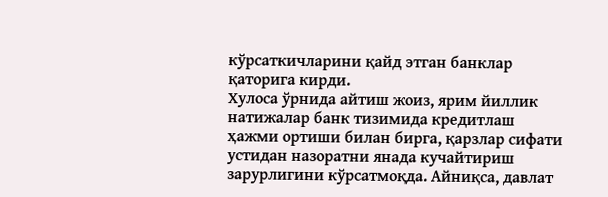кўрсаткичларини қайд этган банклар қаторига кирди.
Хулоса ўрнида айтиш жоиз, ярим йиллик натижалар банк тизимида кредитлаш ҳажми ортиши билан бирга, қарзлар сифати устидан назоратни янада кучайтириш зарурлигини кўрсатмоқда. Айниқса, давлат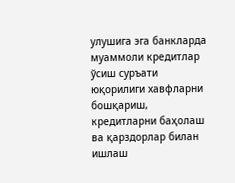улушига эга банкларда муаммоли кредитлар ўсиш суръати юқорилиги хавфларни бошқариш, кредитларни баҳолаш ва қарздорлар билан ишлаш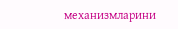механизмларини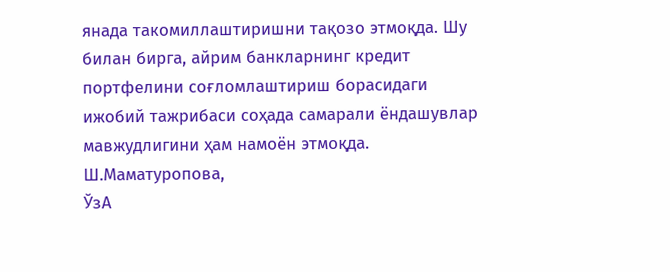янада такомиллаштиришни тақозо этмоқда. Шу билан бирга, айрим банкларнинг кредит портфелини соғломлаштириш борасидаги ижобий тажрибаси соҳада самарали ёндашувлар мавжудлигини ҳам намоён этмоқда.
Ш.Маматуропова,
ЎзА